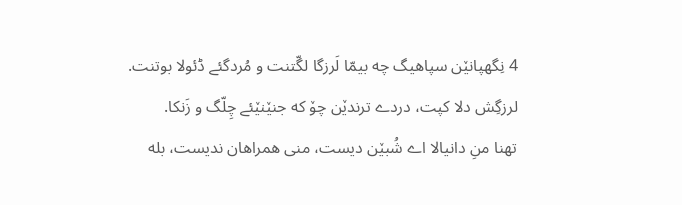4 نِگهپانێن سپاهیگ چه بیمّا لَرزگا لگّتنت و مُردگئے ڈئولا بوتنت.
لرزگِش دلا کپت، دردے ترندێن چۆ که جنێنێئے چِلّگ و زَنکا.
تهنا منِ دانیالا اے شُبێن دیست، منی همراهان ندیست، بله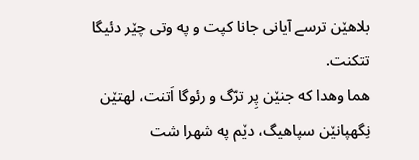بلاهێن ترسے آیانی جانا کپت و په وتی چێر دئیگا تتکنت.
هما وهدا که جنێن پِر ترّگ و رئوگا اَتنت، لهتێن نِگهپانێن سپاهیگ، دێم په شهرا شت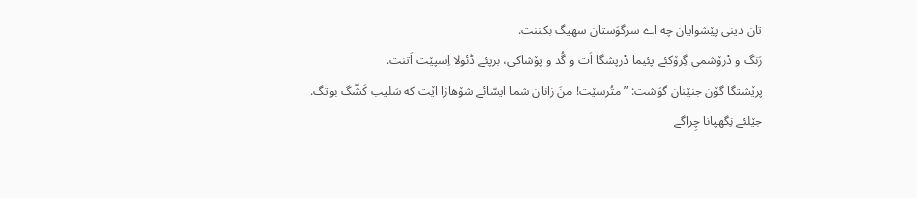تان دینی پێشوایان چه اے سرگوَستان سهیگ بکننت.
رَنگ و دْرۆشمی گِرۆکئے پئیما دْرپشگا اَت و گُد و پۆشاکی، برپئے ڈئولا اِسپێت اَتنت.
پرێشتگا گۆن جنێنان گوَشت: ”متُرسێت! منَ زانان شما ایسّائے شۆهازا اێت که سَلیب کَشّگ بوتگ.
جێلئے نِگهپانا چِراگے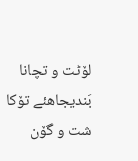لۆٹت و تچانا بَندیجاهئے تۆکا شت و گۆن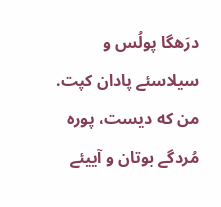درَهگا پولُس و سیلاسئے پادان کپت.
من که دیست، پوره مُردگے بوتان و آییئے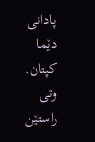پادانی دێما کپتان. وتی راستێن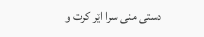دستی منی سرا اێر کرت و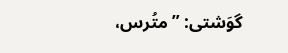گوَشتی: ”متُرس،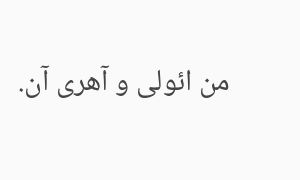من ائولی و آهری آن.